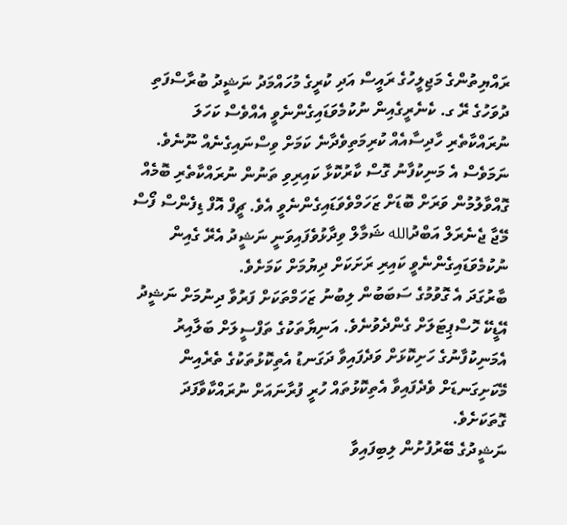ރައްޔިތުންގެ މަޖިލީހުގެ ރައީސް އަދި ކުރީގެ މުހައްމަދު ނަޝީދު ބުރާސްފަތި ދުވަހުގެ ރޭ ގ. ކެނެރީގެއިން ނުކުމެވަޑައިގެންނެވީ އެއްވެސް ކަހަލަ ނުރައްކާތެރި ހާދިސާއެއް ކުރިމަތިވެދާނެ ކަމަށް ވިސްނައިގެނެއް ނޫނެވެ. ނަމަވެސް އެ މަނިކުފާނު ގޮސް ކާރުކޮޅާ ކައިރިވި ތަނުން ނުރައްކާތެރި ބޮމެއް ގޮއްވާލުމުން ވަރަށް ބޮޑަށް ޒަހަމްވެވަޑައިގެންނެވީ އެވެ. ޗީފް އޮފް ޑިފެންސް ފޯސް މޭޖާ ޖެނެރަލް އަބްދުالله ޝަމާލް ވިދާޅުވެފައިވަނީ ނަޝީދު އެރޭ ގެއިން ނުކުމެވަޑައިގެންނެވީ ކައިރި ރަށަކަށް ދިޔުމަށް ކަމަށެވެ.
ބާރުގަދަ އެ ގޮވުމުގެ ސަބަބުން ލިބުނު ޒަހަމްތަކަށް ފަރުވާ ދިނުމަށް ނަޝީދު އޭޑީކޭ ހޮސްޕިޓަލަށް ގެންދެވުނެވެ. އަނިޔާތަކުގެ ތަފްސީލަށް ބަލާއިރު އެމަނިކުފާނުގެ ހަށިކޮޅަށް ވަދެފައިވާ ދަގަނޑު އެތިކޮޅުތަކުގެ ތެރެއިން މޭކަށިގަނޑަށް ވެދެފައިވާ އެތިކޮޅުތައް ހުރީ ފުރާނައަށް ނުރައްކާވާފަދަ ގޮތަކަށެވެ.
ނަޝީދުގެ ބޭރުފުށުން ލިބިފައިވާ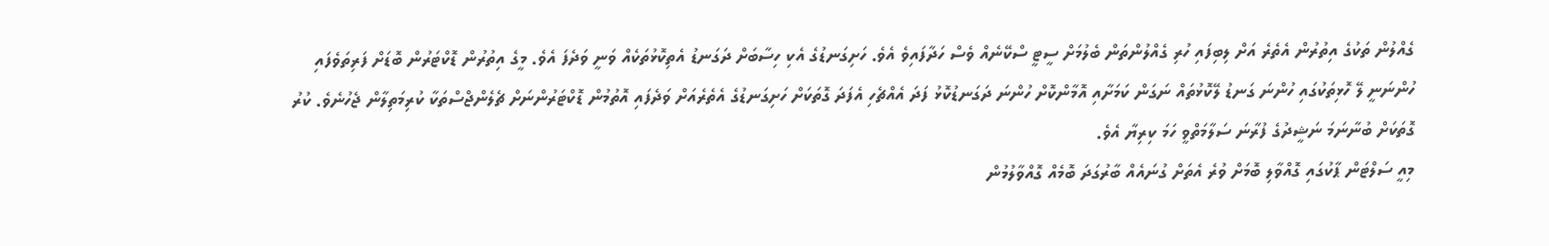ގެއްލުން ތަކުގެ އިތުރުން އެތެރެ އަށް ލިބިފައި ހުރި ގެއްލުންތަން ބެލުމަށް ސީޓީ ސްކޭނެއް ވެސް ހަދާފައިވެ އެވެ. ހަށިގަނޑުގެ އެކި ހިސާބަށް ދަގަނޑު އެތިކޮޅުތަކެއް ވަނީ ވަދެފަ އެވެ. މީގެ އިތުރުން ޑޮކްޓަރުން ބޮޑަށް ފަރިތަވެފައި ހުންނަނީ ލޭ ހޮޅިތަކުގައި ހުންނަ ގަނޑު ލޭކޮޅުތައް ނަގަން ކަމަށާއި އޮމާންކޮށް ހުންނަ ދަގަނޑުކޮޅު ފަދަ އެއްޗެހި އެފަދަ ގޮތަކަށް ހަށިގަނޑުގެ އެތެރެއަށް ވަދެފައި އޮތުމުން ޑޮކްޓަރުންނަށް ޗެލެންޖްސްތަކާ ކުރިމަތިލާން ޖެހުނެވެ. ކުރު ގޮތަކަށް ބުނާނަމަ ނަޝީދުގެ ފުރާނަ ސަލާމަތްވީ ހަމަ ކިރިޔާ އެވެ.
މިއީ ސަލްޓަން ޕާކުގައި ގޮއްވާލި ބޮމަށް ވުރެ އެތަށް ގުނައެއް ބާރުގަދަ ބޮމެއް ގޮއްވާލުމުން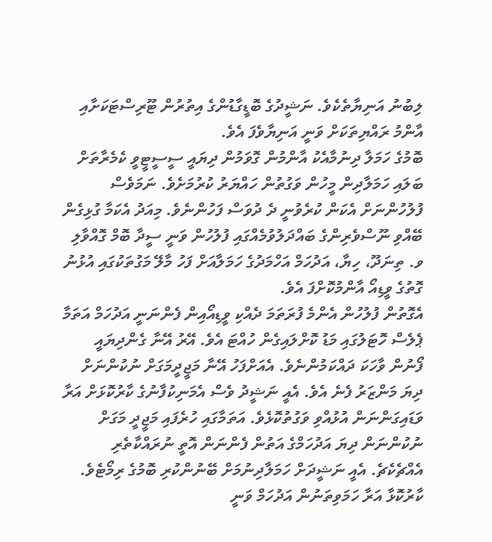ލިބުނު އަނިޔާތެކެވެ. ނަޝީދުގެ ބޮޑީގާޑުންގެ އިތުރުން ޓޫރިސްޓަކަށާއި އާންމު ރައްޔިތަކަށް ވަނީ އަނިޔާވެފަ އެވެ.
ބޮމުގެ ހަމަލާ ދިނުމާއެކު އާންމުން ގޮވަމުން ދިޔައީ ސީސީޓީވީ ކެމެރާތަށް ބަލައި ހަމަލާދިން މީހުން ވަގުތުން ހައްޔަރު ކުރުމަށެވެ. ނަމަވެސް ފުލުހުންނަށް އެކަން ކުރެވުނީ ދެ ދުވަސް ފަހުންނެވެ. މިއަދު އެކަމާ ގުޅިގެން ބޭއްވި ނޫސްވެރިންގެ ބައްދަލުވުމެއްގައި ފުލުހުން ވަނީ ސީދާ ބޮމް ގޮއްވާލި ވ. ތިނަދޫ، ހިޔާ، އަދުހަމް އަހްމަދުގެ ހަމަލާއަށް ފަހު މާލޭ މަގުތަކުގައި އުޅުނު ގޮތުގެ ވީޑިއޯ އާންމުކޮށްފަ އެވެ.
އެގޮތުން ފުލުހުން އެންމެ ފުރަތަމަ ދެއްކި ވީޑިއޯއިން ފެންނަނީ އަދުހަމް އަތަމާ ޕެލެސް ހޮޓަލުގައި މަޑު ކޮށްލައިގެން ހުއްޓަ އެވެ. އޭރު އޭނާ ގެންދިޔައީ ފޯނުން ވާހަކަ ދައްކަމުންނެވެ. އެއަށްފަހު އޭނާ މަޖީދީމަގަށް ނުކުންނަށް ދިޔަ މަންޒަރު ފެނެ އެވެ. އެއީ ނަޝީދު ވެސް އެމަނިކުފާނުގެ ކާރުކޮޅަށް އަރާ ވަޑައިގަންނަން އުޅުއްވި ވަގުތުކޮޅެވެ. އަތަމާގައި ހުރެފައި މަޖީދީ މަގަށް ނުކުންނަން ދިޔަ އަދުހަމްގެ އަތުން ފެންނަން އޮތީ ނުރައްކާތެރި އެއްޗެކެޗެ. އެއީ ނަޝީދަށް ހަމަލާދިނުމަށް ބޭނުންކުރި ބޮމުގެ ރިމޯޓެވެ.
ކާރުކޮޅާ އަރާ ހަމަވިތަނުން އަދުހަމް ވަނީ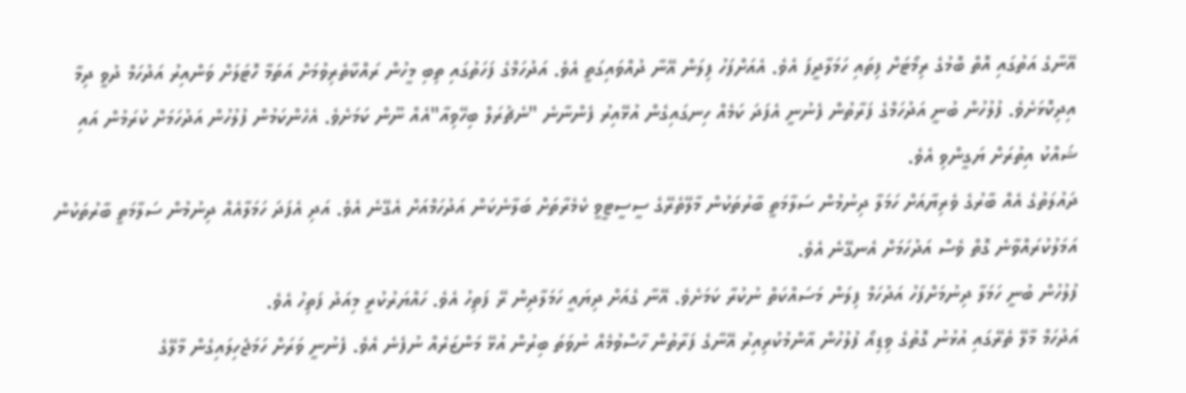އޭނާގެ އަތުގައި އޮތް ބޮމުގެ ރިމޯޓަށް ފިތައި ހަމަލާދީފަ އެވެ. އެއަށްފަހު ފިލަން އޭނާ ދުއްވައިގަތީ އެވެ. އަދުހަމްގެ ފަހަތުގައި ތިބި މީހުން ރައްކާތެރިވުމަށް އަތަމާ ހޮޓަލަށް ވަންއިރު އަދުހަމް ދުވީ ދިމާ އިދިކޮޅަށެވެ. ފުލުހުން ބުނީ އަދުހަމްގެ ފަރާތުން ފެނުނީ އެފަދަ ކަމެއް ހިނގައިގެން އުޅޭއިރު ފެންނާނެ "ނެޗުރަލް ބިހޭވިއާ"އެއް ނޫން ކަމަށެވެ. އެހެންކަމުން ފުލުހުން އަދުހަމަށް ކުރަމުން އައި ޝައްކު އިތުރަށް ޔަގީންވި އެވެ.
ދައުލަތުގެ އެއް ބާރުގެ ވެރިޔާއަށް ހަމަލާ ދިނުމުން ސަލާމަތީ ބާރުތަކުން މާލޭތެރޭގެ ސީސީޓީވީ ކެމެރާތަށް ބަލާނެކަން އަދުހަމްއަށް އެގޭނެ އެވެ. އަދި އެފަދަ ހަމަލާއެއް ދިނުމުން ސަލާމަތީ ބާރުތަކުން އަމަލުކުރައްވާނެ ގޮތް ވެސް އަދުހަމަށް އެނގޭނެ އެވެ.
ފުލުހުން ބުނީ ހަމަލާ ދިނުމަށްފަހު އަދުހަމް ފިލަން މަސައްކަތް ނުކުރާ ކަމަށެވެ. އޭނާ ގެއަށް ދިޔައީ ހަމަލާދިން ރޭ ފަތިހު އެވެ. ހައްޔަރުކުރީ މިއަދު ފަތިހު އެވެ.
އަދުހަމް މާލޭ ތެރޭގައި އުޅުނު ގޮތުގެ ވިޑިއޯ ފުލުހުން އާންމުކުރިއިރު އޭނާގެ ފަރާތުން ހާސްވުމެއް ނުވަތަ ބިރުން އުޅޭ މަންޒަރެއް ނުފެނެ އެވެ. ފެނުނީ ވަރަށް ހަމަޖެހިލައިގެން މާލޭގެ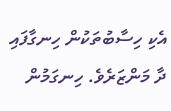އެކި ހިސާބުތަކުން ހިނގާފައި ދާ މަންޒަރެވެ. ހިނގަމުން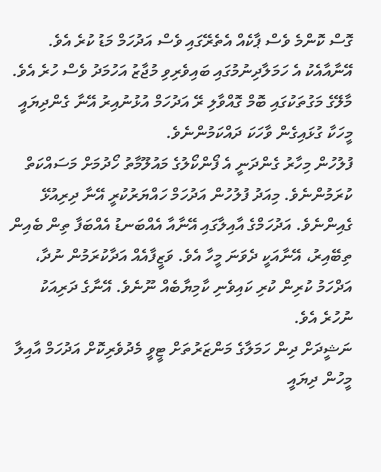ގޮސް ކޮންމެ ވެސް ޕާކެއް އެތެރޭގައި ވެސް އަދުހަމް މަޑު ކުރެ އެވެ. އޭނާއާއެކު އެ ހަމަލާދިނުމުގައި ބައިވެރިވި މުޖާޒު އަހުމަދު ވެސް ހުރެ އެވެ. މާލޭގެ މަގުތަކުގައި ބޮމް ގޮއްވާލި ރޭ އަދުހަމް އުޅުނުއިރު އޭނާ ގެންދިޔައީ މީހަކާ ގުޅައިގެން ވާހަކަ ދައްކަމުންނެވެ.
ފުލުހުން މިހާރު ގެންދަނީ އެ ފޯންކޯލުގެ މައުލޫމާތު ހޯދުމަށް މަސައްކަތް ކުރަމުންނެވެ. މިއަދު ފުލުހުން އަދުހަމް ހައްޔަރުކުރީ އޭނާ ދިރިއުޅޭ ގެއިންނެވެ. އަދުހަމްގެ އާއިލާގައި އޭނާއާ އެއްބަނޑު އެއްބަފާ ތިން ބެއިން ތިބޭއިރު، އޭނާއަކީ ދެވަނަ މީހާ އެވެ. ވަޒީފާއެއް އަދާކުރަމުން ނުދާ، އަދްހަމު ކުރިން ކުރި ކައިވެނި ކާމިޔާބެއް ނޫނެވެ. އޭނާގެ ދަރިއަކު ނުހުރެ އެވެ.
ނަޝީދަށް ދިން ހަމަލާގެ މަންޒަރުތަށް ޓީވީ މެދުވެރިކޮށް އަދުހަމް އާއިލާ މީހުން ދިޔައީ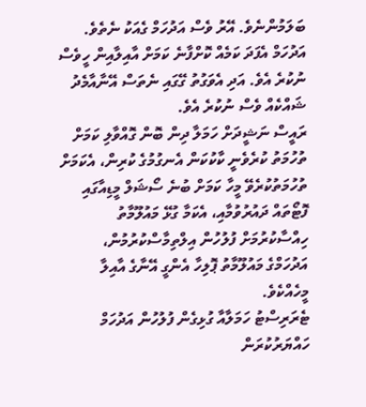ބަލަމުންނެވެ. އޭރު ވެސް އަދުހަމް ގެއަކު ނެތެވެ. އަދުހަމް އެފަދަ ކަމެއް ކޮށްފާނެ ކަމަށް އާއިލާއިން ހީވެސް ނުކުރެ އެވެ. އަދި އެވަގުތު ގޭގައި ނެތަސް އޭނާއާމެދު ޝައްކެއް ވެސް ނުކުރެ އެވެ.
ރައީސް ނަޝީދަށް ހަމަލާ ދިން ބޮން ގޮއްވާލި ކަމަށް ތުހުމަތު ކުރެވެނީ ކާކުކަން އެނގުމުގެ ކުރިން، އެކަމަށް ތުހުމަތުކުރެވޭ މީހާ ކަމަށް ބުނެ ސޯޝަލް މީޑިއާގައި ފޮޓޯތައް ދައުރުވުމާއި، އެކަމާ ގުޅޭ މައުލޫމާތު ހިއްސާކުރުމަށް ފުލުހުން އިލްތިމާސްކުރުމުން، އަދުހަމްގެ މައުލޫމާތު ޕޮލިހާ އެންގީ އޭނާގެ އާއިލާ މީހެއްކެވެ.
ޓެރަރިސްޓު ހަމަލާއާ ގުޅިގެން ފުލުހުން އަދުހަމް ހައްޔަރުކުރަން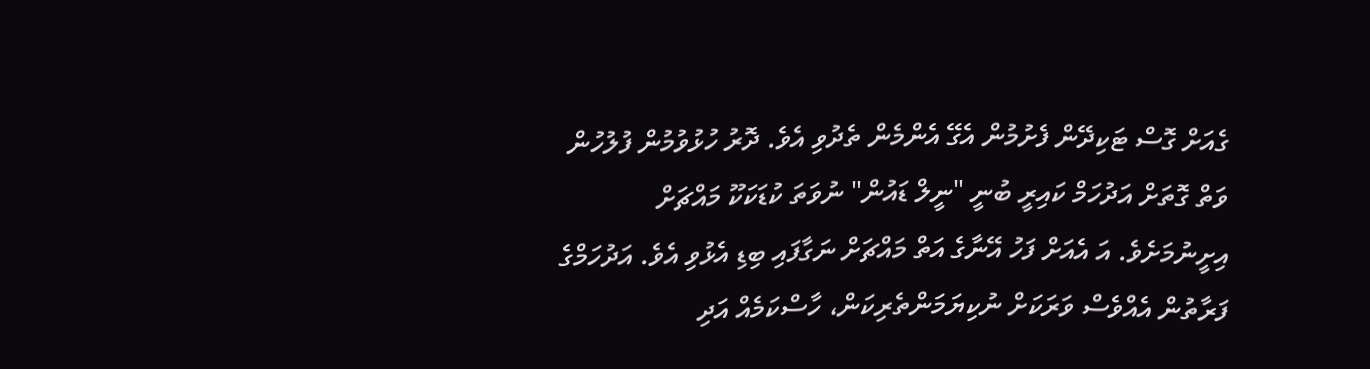ގެއަށް ގޮސް ޓަކިދޭން ފެށުމުން އެގޭ އެންމެން ތެދުވި އެވެ. ދޮރު ހުޅުވުމުން ފުލުހުން ވަތް ގޮތަށް އަދުހަމް ކައިރީ ބުނީ "ނީލް ޑައުން" ނުވަތަ ކުޑަކަކޫ މައްޗަށް އިށީނުމަށެވެ. އަ އެއަށް ފަހު އޭނާގެ އަތް މައްޗަށް ނަގާފައި ބިޑި އެޅުވި އެވެ. އަދުހަމްގެ ފަރާތުން އެއްވެސް ވަރަކަށް ނުކިޔަމަންތެރިކަން، ހާސްކަމެއް އަދި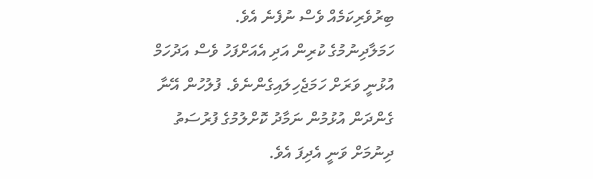ބިރުވެރިކަމެއް ވެސް ނުފެނެ އެވެ.
ހަމަލާދިނުމުގެ ކުރިން އަދި އެއަށްފަހު ވެސް އަދުހަމް އުޅުނީ ވަރަށް ހަމަޖެހިލައިގެންނެވެ. ފުލުހުން އޭނާ ގެންދަން އުޅުމުން ނަމާދު ކޮށްލުމުގެ ފުރުސަތު ދިނުމަށް ވަނީ އެދިފަ އެވެ.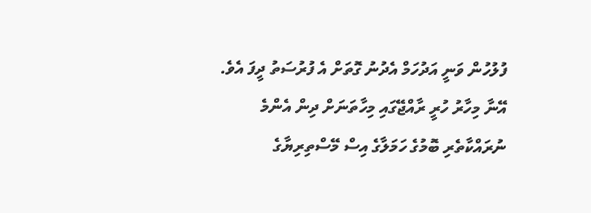ފުލުހުން ވަނީ އަދުހަމް އެދުނު ގޮތަށް އެ ފުރުސަތު ދީފަ އެވެ. އޭނާ މިހާރު ހުރީ ރާއްޖޭގައި މިހާތަނަށް ދިން އެންމެ ނުރައްކާތެރި ބޮމުގެ ހަމަލާގެ އިސް މޭސްތިރިޔާގެ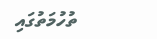ތުހުމަތުގައި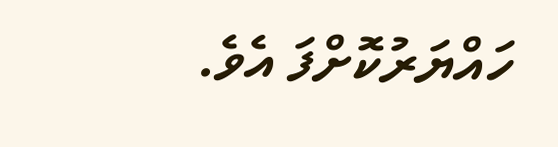ހައްޔަރުކޮށްފަ އެވެ.